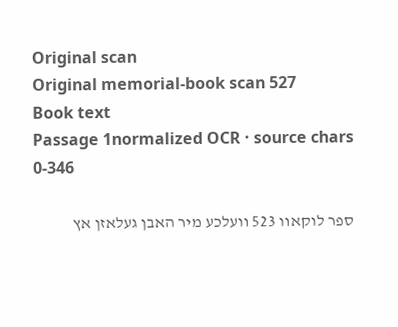Original scan
Original memorial-book scan 527
Book text
Passage 1normalized OCR · source chars 0-346

ספר לוקאװ 523 װעלכע מיר האבן געלאזן אץ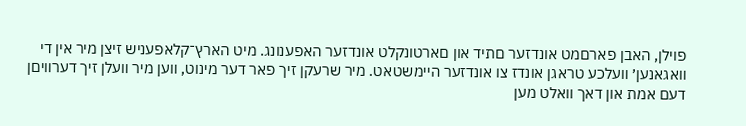פוילן, האבן פארםמט אונדזער םתיד און םארטונקלט אונדזער האפענונג. מיט הארץ־קלאפעניש זיצן מיר אין די װאגאנען׳ װעלכע טראגן אונדז צו אונדזער היימשטאט. מיר שרעקן זיך פאר דער מינוט, װען מיר װעלן זיך דערװיםן דעם אמת און דאך װאלט מען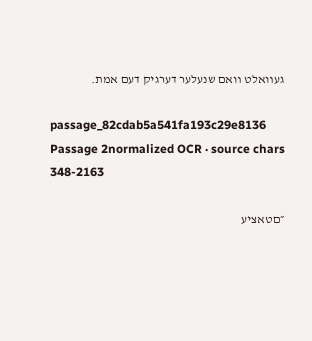געװאלט װאם שנעלער דערגיק דעם אמת.

passage_82cdab5a541fa193c29e8136
Passage 2normalized OCR · source chars 348-2163

״םטאציע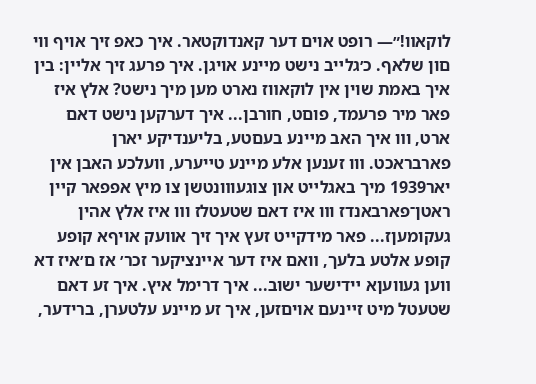לוקאװ!״— רופט אוים דער קאנדוקטאר. איך כאפ זיך אויף װי םון שלאף. כ׳גלײב נישט מײנע אויגן. איך פרעג זיך אלײן: בין איך באמת שוין אין לוקאװז נארט מען מיך נישט? אלץ איז פאר מיר פרעמד, פוםט, חורבן... איך דערקען נישט דאם ארט, וװ איך האב מײנע בעםטע, בליענדיקע יארן פארבראכט. װו זענען אלע מײנע טײערע, װעלכע האבן אין יאר1939 מיך באגלײט און צוגעוװנטשן צו מיץ אפפאר קײן ראטן־פארבאנדז וװ איז דאם שטעטלז וװ איז אלץ אהין געקומעןז... פאר מידקײט זעץ איך זיך אװעק אויףא קופע קופע אלטע בלעך, װאם איז דער אײנציקער זכר׳ אז ם׳איז דא װען געװעןא ײדישער ישוב... איך דרימל איץ. איך זע דאם שטעטל מיט זײנעם אויםזען, איך זע מײנע עלטערן, ברידער,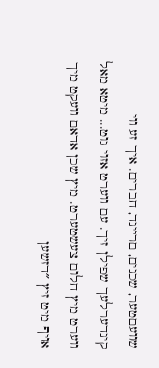שװעםטער, שכנים, םרײנד, חברים. איך זע װי קינדערלעך שפילן זיך. עם װערט אזוי גוט... מיטא מאל װערט מיץ חלום צעשטערט. מיץ שכן אדאם װעקט מיך אױף מיט זיץ ״דזשען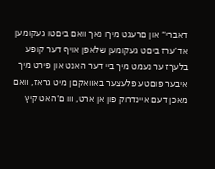דאברי״ און םרעגט מיךו נאך װאם ביםטו געקומען אד׳ערז ביםט געקומען שלאפן אויף דער קופע בלעךז ער נעמט מיך בײ דער האנט און פירט מיך איבער פוםטע פלעצער באװאקםן מיט גראז, װאם מאכן דעם אײנדרוק פון אן ארט, װו ם׳האט קיץ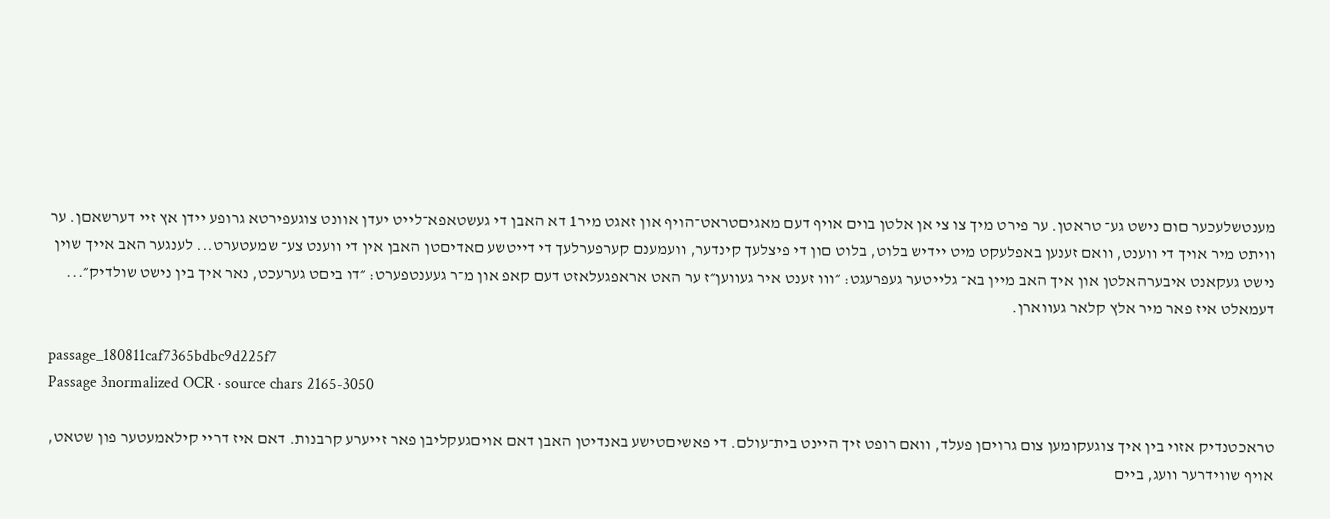מענטשלעכער םום נישט גע־ טראטן. ער פירט מיך צו צי אן אלטן בוים אױף דעם מאגיםטראט־הויף און זאגט מיר1 דא האבן די געשטאפא־לייט יעדן אוונט צוגעפירטא גרופע יידן אץ זיי דערשאםן. ער װיתט מיר אויך די װענט, װאם זענען באפלעקט מיט ײדיש בלוט, בלוט םון די פיצלעך קינדער, װעמענם קערפערלעך די דײטשע םאדיםטן האבן אין די װענט צע־ שמעטערט... לענגער האב אײך שוין נישט געקאנט איבערהאלטן און איך האב מײן בא־ גלײטער געפרעגט: ״וװ זענט איר געװען״ז ער האט אראפגעלאזט דעם קאפ און מ־ר געענטפערט: ״דו ביםט גערעכט, נאר איך בין נישט שולדיק״... דעמאלט איז פאר מיר אלץ קלאר געװארן.

passage_180811caf7365bdbc9d225f7
Passage 3normalized OCR · source chars 2165-3050

טראכטנדיק אזוי בין איך צוגעקומען צום גרויםן פעלד, װאם רופט זיך הײנט בית־עולם. די פאשיםטישע באנדיטן האבן דאם אויםגעקליבן פאר זײערע קרבנות. דאם איז דרײ קילאמעטער פון שטאט, אויף שװידרער װעג, בײם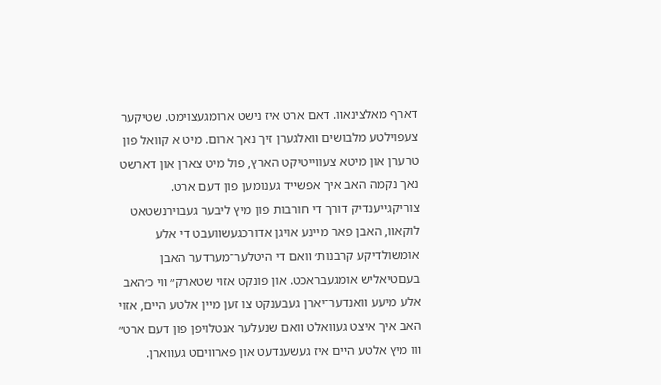דארף מאלצינאװ. דאם ארט איז נישט ארומגעצוימט. שטיקער צעפוילטע מלבושים װאלגערן זיך נאך ארום. מיט א קװאל פון טרערן און מיטא צעוױיטיקט הארץ, פול מיט צארן און דארשט נאך נקמה האב איך אפשײד גענומען פון דעם ארט. צוריקגײענדיק דורך די חורבות פון מיץ ליבער געבוירנשטאט לוקאװ, האבן פאר מײנע אויגן אדורכגעשװעבט די אלע אומשולדיקע קרבנות׳ װאם די היטלער־מערדער האבן בעםטיאליש אומגעבראכט. און פונקט אזוי שטארק״ װי כ׳האב אלע מיעע װאנדער־יארן געבענקט צו זען מײן אלטע הײם, אזוי האב איך איצט געװאלט װאם שנעלער אנטלויפן פון דעם ארט״ װו מיץ אלטע הײם איז געשענדעט און פארװיםט געװארן.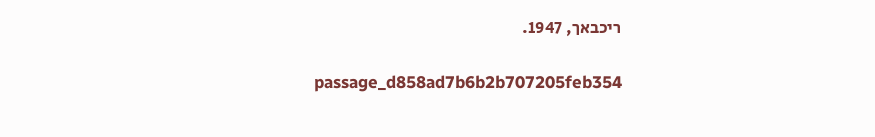ריכבאך, 1947.

passage_d858ad7b6b2b707205feb354